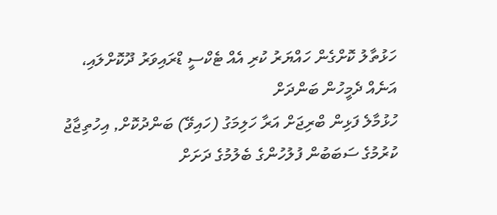ހަޅުތާލު ކޮށްގެން ހައްޔަރު ކުރި އެއް ޓެކްސީ ޑްރައިވަރު ދޫކޮށްލައި، އަނެއް ދެމީހުން ބަންދަށް
ހުޅުމާލެ ފަޅިން ބްރިޖަށް އަރާ ހަލިމަގު (ހައިވޭ) ބަންދުކޮށް, އިހުތިޖާޖު ކުރުމުގެ ސަބަބުން ފުލުހުންގެ ބެލުމުގެ ދަށަށް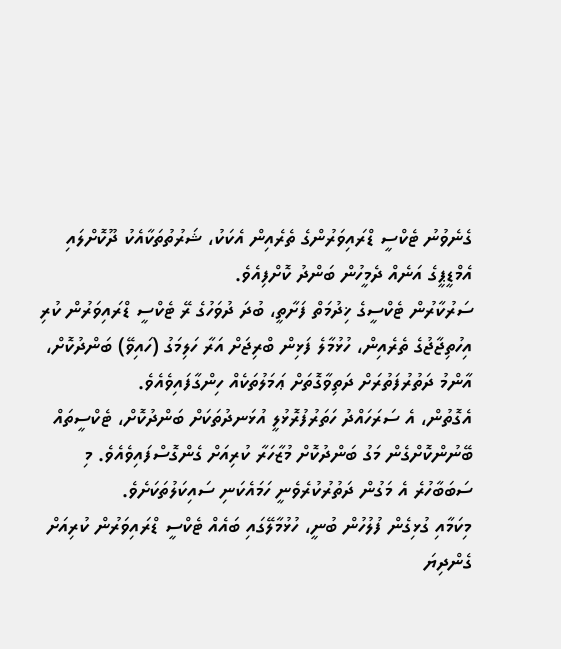ގެނެވުނު ޓެކްސީ ޑްރައިވަރުންގެ ތެރެއިން އެކަކު، ޝަރުތުތަކާއެކު ދޫކޮށްލައި އެމްޑީޕީގެ އަނެއް ދެމީހުން ބަންދު ކޮށްފިއެވެ.
ސަރުކާރުން ޓެކްސީގެ ޚިދުމަތް ފަށާތީ، ބުދަ ދުވަހުގެ ރޭ ޓެކްސީ ޑްރައިވަރުން ކުރި އިހުތިޖާޖުގެ ތެރެއިން، ހުޅުމާލެ ފަޅިން ބްރިޖަށް އަރާ ހަލިމަގު (ހައިވޭ) ބަންދުކޮށް، އާންމު ދަތުރުފަތުރަށް ދަތިވާގޮތަށް ޢަމަލުތަކެއް ހިންގާފައިވެއެވެ.
އެގޮތުން، އެ ސަރަހައްދު ހަތަރުފުރޮޅުލީ އުޅަނދުތަކަށް ބަންދުކޮށް، ޓެކްސީތައް ބޭނުންކޮށްގެން މަގު ބަންދުކޮށް މުޒާހަރާ ކުރިއަށް ގެންގޮސްފައިވެއެވެ. މި ސަބަބާހުރެ އެ މަގުން ދަތުރުކުރެވެނީ ހަމައެކަނި ސައިކަލުތަކަށެވެ.
މިކަމާއި ގުޅިގެން ފުލުހުން ބުނީ، ހުޅުމާލޭގައި ބައެއް ޓެކްސީ ޑްރައިވަރުން ކުރިއަށް ގެންދިޔަ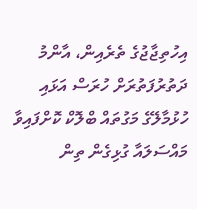އިހުތިޖާޖުގެ ތެރެއިން، އާންމު ދަތުރުފަތުރަށް ހުރަސް އަޅައި ހުޅުމާލޭގެ މަގުތައް ބްލޮކް ކޮށްފައިވާ މައްސަލައާ ގުޅިގެން ތިން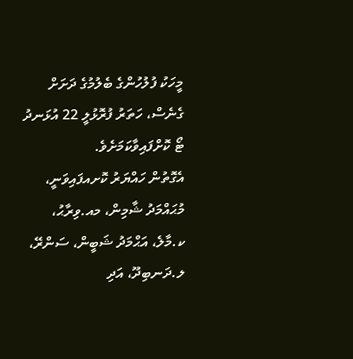މީހަކު ފުލުހުންގެ ބެލުމުގެ ދަށަށް ގެނެސް، ހަތަރު ފުރޮޅުލީ 22 އުޅަނދު ޓޯ ކޮށްފައިވާކަމަށެވެ.
އެގޮތުން ހައްޔަރު ކޮށއފައިވަނީ، މުޙައްމަދު ޝާމިން، މއ.ވިރާޙު، ކ.މާލެ، އަޙްމަދު ޝަބީން، ސަންރޭ، ލ.ދަނބިދޫ، އަދި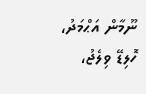ނޫމާން އަޙްމަދު، ހޮލިޑޭ ވިލެޖު،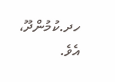ހދ.ކުމުންދޫ، އެވެ.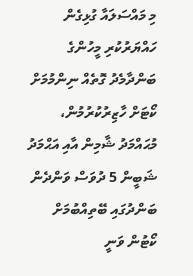މި މައްސަލައާ ގުޅިގެން ހައްޔަރުކުރި މީހުންގެ ބަންދާމެދު ގޮތެއް ނިންމުމަށް ކޯޓަށް ހާޒިރުކުރުމުން، މުޙައްމަދު ޝާމިން އާއި އަޙްމަދު ޝަބީން 5 ދުވަސް ވަންދެން ބަންދުގައި ބޭތިއްބުމަށް ކޯޓުން ވަނީ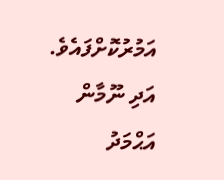އަމުރުކޮށްފައެވެ. އަދި ނޫމާން އަޙްމަދު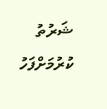ޝަރުތު ކުރުމަށްފަހު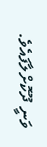ވަނީ ދޫކޮށްލާފައެވެ.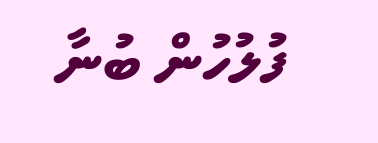ފުލުހުން ބުނާ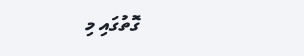ގޮތުގައި މި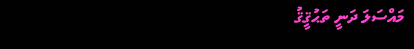މައްސަލަ ދަނީ ތަޙުޤީޤު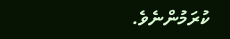ކުރަމުންނެވެ.